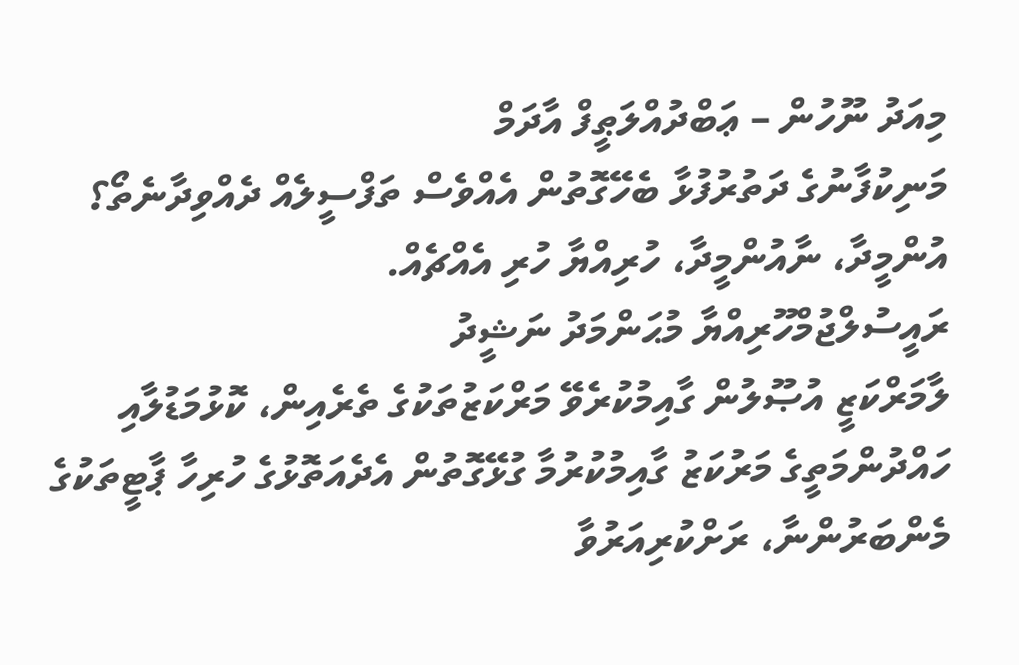މިއަދު ނޫހުން – ޢަބްދުއްލަޠީފް އާދަމް
މަނިކުފާނުގެ ދަތުރުފުޅާ ބެހޭގޮތުން އެއްވެސް ތަފްސީލެއް ދެއްވިދާނެތޯ؟ އުންމީދާ، ނާއުންމީދާ، ހުރިއްޔާ ހުރި އެއްޗެއް.
ރައީސުލްޖުމްހޫރިއްޔާ މުޙަންމަދު ނަޝީދު
ލާމަރްކަޒީ އުޞޫލުން ގާއިމުކުރެވޭ މަރްކަޒުތަކުގެ ތެރެއިން، ކޮޅުމަޑުލާއި ހައްދުންމަތީގެ މަރުކަޒު ގާއިމުކުރުމާ ގުޅޭގޮތުން އެދެއަތޮޅުގެ ހުރިހާ ޕާޓީތަކުގެ މެންބަރުންނާ، ރަށްކުރިއަރުވާ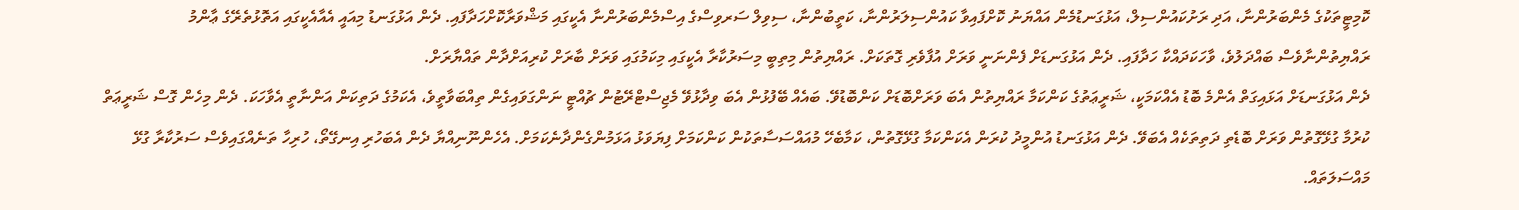ކޮމިޓީތަކުގެ މެންބަރުންނާ، އަދި ރަށުކައުންސިލް، އަޅުގަނޑުމެން އައްޔަނު ކޮށްފައިވާ ކައުންސިލަރުންނާ، ކަތީބުންނާ، ސިވިލް ސަރވިސްގެ އިސްމެންބަރުންނާ އެކީގައި މަޝްވަރާކޮށްހަދާފައި. ދެން އަޅުގަނޑު މިއައީ އެއާއެކީގައި އަތޮޅުތެރޭގެ ޢާންމު ރައްޔިތުންނާވެސް ބައްދަލުވެ، ވާހަކަދައްކާ ހަދާފައި. ދެން އަޅުގަނޑަށް ފެންނަނީ ވަރަށް އުފާވެރި ގޮތަކަށް. ރައްޔިތުން މިތިބީ މިސަރުކާރާ އެކީގައި މިކަމުގައި ވަރަށް ބާރަށް ކުރިއަށްދާން ތައްޔާރަށް.
ދެން އަޅުގަނޑަށް އަޅައިގަތް އެންމެ ބޮޑު އެއްކަމަކީ، ޝަރީޢަތުގެ ކަންކަމާ ރައްޔިތުން އެބަ ވަރަށްބޮޑަށް ކަންބޮޑުވޭ. ބައެއް ބޭފުޅުން އެބަ ވިދާޅުވޭ މެޖިސްޓްރޭޓުން ޗުއްޓީ ނަންގަވައިގެން ތިއްބަވާތީވެ، އެކަމުގެ ދަތިކަން އަންނާތީ އެވާހަކަ. ދެން މިހެން ގޮސް ޝަރީޢަތް ކުރުމާ ގުޅޭގޮތުން ވަރަށް ބޮޑެތި ދަތިތަކެއް އެބަވޭ. ދެން އަޅުގަނޑު އުންމީދު ކުރަން އެކަންކަމާ ގުޅޭގޮތުން، ކަމާބެހޭ މުއައްސަސާތަކުން ކަންކަމަށް ފިޔަވަޅު އަޅަމުންގެންދާނެކަމަށް. އެހެންނޫނިއްޔާ ދެން އެބަހުރި އިނގޭތޯ، ހުރިހާ ތަނެއްގައިވެސް ސަރުކާރާ ގުޅޭ މައްސަލަތައް.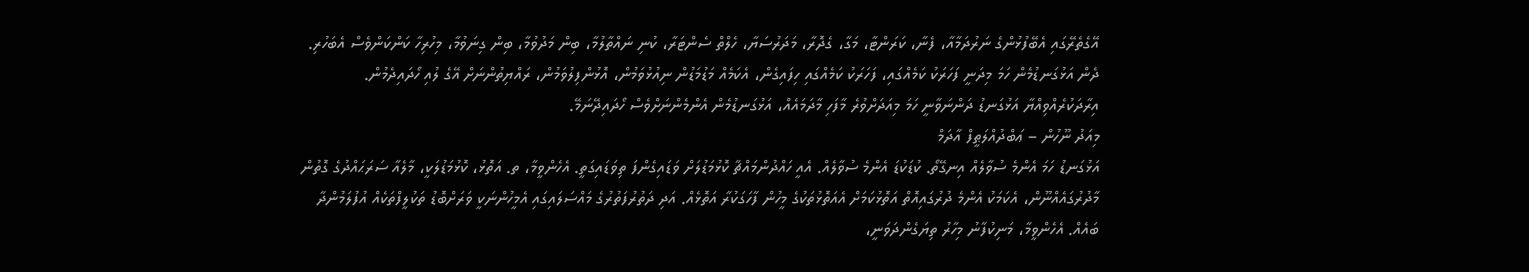އޭގެތެރޭގައި އެބޭފުޅުންގެ ނަރުދަމާއާ، ފެނާ، ކަރަންޓާ، މަގާ، ގެދޮރާ، މަދަރުސަޔާ، ހެލްތް ސެންޓަރާ، ކުނި ނައްތާލުމާ، ބިން މަދުވުމާ، ބިން ގިނަވުމާ، މިހުރިހާ ކަންކަންވެސް އެބަހުރި. ދެން އަޅުގަނޑުމެން ހަމަ މިދަނީ ފަހަރަކު ކަމެއްގައި، ފަހަރަކު ކަމެއްގައި ހިފައިގެން، އެކަމެއް މަޑުމަޑުން ނިއުޅުވަމުން، އޮޅުންފިލުވަމުން، ރައްޔިތުންނަށް އޭގެ ލުއި ހޯދައިދެމުން. އިރާދަކުރެއްވިއްޔާ އަޅުގަނޑު ދަންނަވާނީ ހަމަ މިއަދަށްވުރެ މާފަހި މާދަމައެއް، އަޅުގަނޑުމެން އެންމެންނަށްވެސް ހޯދައިދޭނަމޭ.
މިއަދު ނޫހުން – ޢަބްދުއްލަޠީފް އާދަމް
އަޅުގަނޑު ހަމަ އެންމެ ސުވާލެއް އިނގޭތޯ. ކުޑަކުޑަ އެންމެ ސުވާލެއް. އެއީ ހައްދުންމައްޗާ ކޮޅުމަޑުލަށް ވަޑައިގެންފަ ތިވަޑައިގަތީ. އެހެންވީމާ، ތ. އަތޮޅު، ކޮޅުމަޑުލަކީ، މާލެއާ ސަރަޙައްދުގެ ގޮތުން މާދުރުގައެއްނޫން، އެކަމަކު އެންމެ ދުރުގައިއޮތް އަތޮޅުކަމަށް އެއަތޮޅުތަކުގެ މީހުން ފާހަގަކުރާ އަތޮޅެއް. އަދި ދަތުރުފަތުރުގެ މައްސަލައިގައި އެމީހުންނަކީ ވަރަށްބޮޑު ތަކުލީފްތަކެއް އުފުލަމުންދާ ބައެއް. އެހެންވީމާ، މަނިކުފާނު މިހާރު ތިޔަގެންދަވަނީ،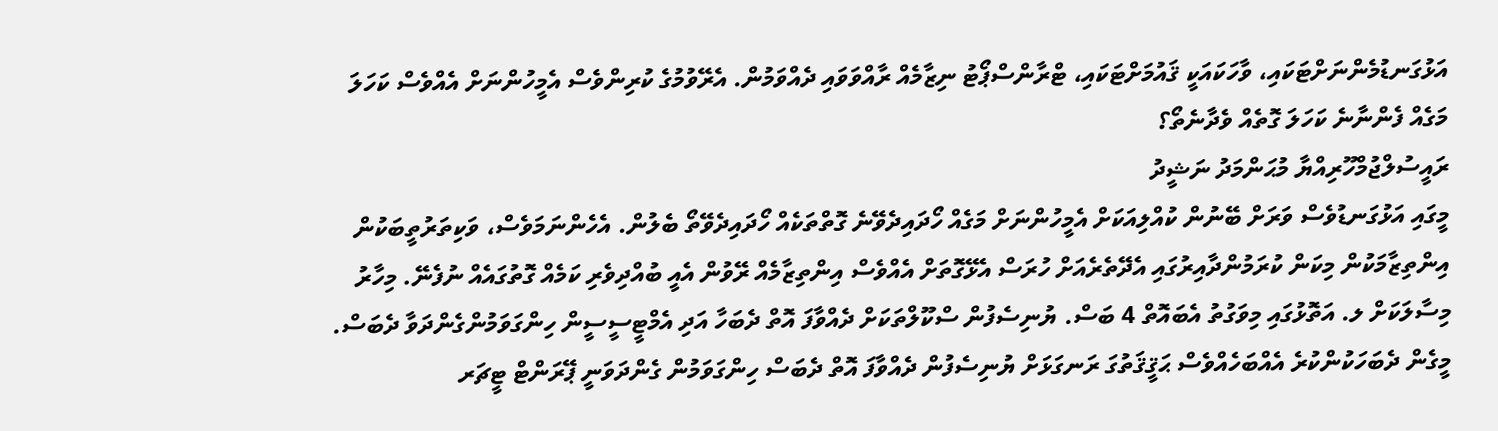އަޅުގަނޑުމެންނަށްޓަކައި، ވާހަކައަކީ ޤައުމަށްޓަކައި، ޓްރާންސްޕޯޓު ނިޒާމެއް ރާއްވަވައި ދެއްވަމުން. އެރޭވުމުގެ ކުރިންވެސް އެމީހުންނަށް އެއްވެސް ކަހަލަ މަގެއް ފެންނާނެ ކަހަލަ ގޮތެއް ވެދާނެތޯ؟
ރައީސުލްޖުމްހޫރިއްޔާ މުޙަންމަދު ނަޝީދު
މީގައި އަޅުގަނޑުވެސް ވަރަށް ބޭނުން ކުއްލިއަކަށް އެމީހުންނަށް މަގެއް ހޯދައިދެވޭނެ ގޮތްތަކެއް ހޯދައިދެވޭތޯ ބެލުން. އެހެންނަމަވެސް، ވަކިތަރުތީބަކުން އިންތިޒާމަކުން މިކަން ކުރަމުންދާއިރުގައި އެދޭތެރެއަށް ހުރަސް އެޅޭގޮތަށް އެއްވެސް އިންތިޒާމެއް ރޭވުން އެއީ ބުއްދިވެރި ކަމެއް ގޮތުގައެއް ނުފެނޭ. މިހާރު މިސާލަކަށް ލ. އަތޮޅުގައި މިވަގުތު އެބައޮތް 4 ބަސް. ޔުނިސެފުން ސްކޫލްތަކަށް ދެއްވާފަ އޮތް ދެބަހާ އަދި އެމްޓީސީސީން ހިންގަވަމުންގެންދަވާ ދެބަސް. މީގެން ދެބަހަކުންކުރެ އެއްބަހެއްވެސް ޙަޤީޤަތުގަ ރަނގަޅަށް ޔުނިސެފުން ދެއްވާފަ އޮތް ދެބަސް ހިންގަވަމުން ގެންދަވަނީ ޕޭރަންޓް ޓީޗަރ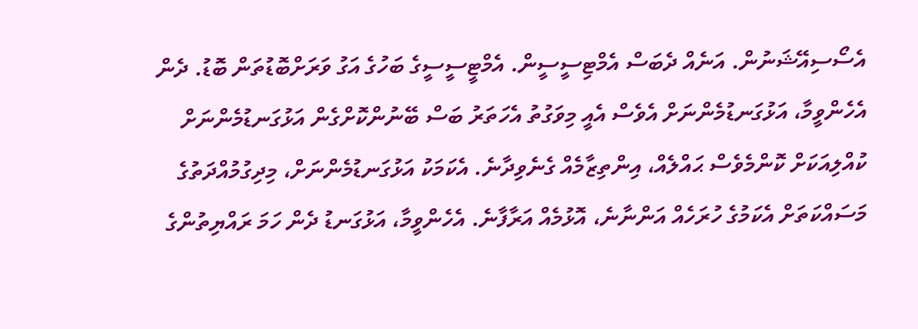އެސޯސިއޭޝަނުން. އަނެއް ދެބަސް އެމްޓިސީސީން. އެމްޓީސީސީގެ ބަހުގެ އަގު ވަރަށްބޮޑުތަން ބޮޑު. ދެން އެހެންވީމާ، އަޅުގަނޑުމެންނަށް އެވެސް އެއީ މިވަގުތު އެހަތަރު ބަސް ބޭނުންކޮށްގެން އަޅުގަނޑުމެންނަށް ކުއްލިއަކަށް ކޮންމެވެސް ޙައްލެއް، އިންތިޒާމެއް ގެނެވިދާނެ. އެކަމަކު އަޅުގަނޑުމެންނަށް، މިދިގުމުއްދަތުގެ މަސައްކަތަށް އެކަމުގެ ހުރަހެއް އަންނާނެ، އޮޅުމެއް އަރާފާނެ. އެހެންވީމާ، އަޅުގަނޑު ދެން ހަމަ ރައްޔިތުންގެ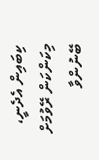ކިބައިން އެދެނީ، މިކަންކަން ރޭވުމަށް ބޭނުންވާ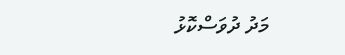މަދު ދުވަސްކޮޅު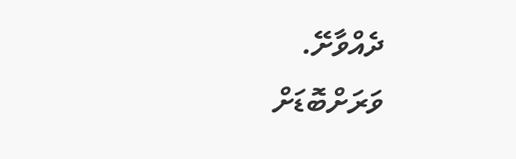ދެއްވާށޭ.
ވަރަށްބޮޑަށް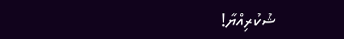ޝުކުރިއްޔާ!